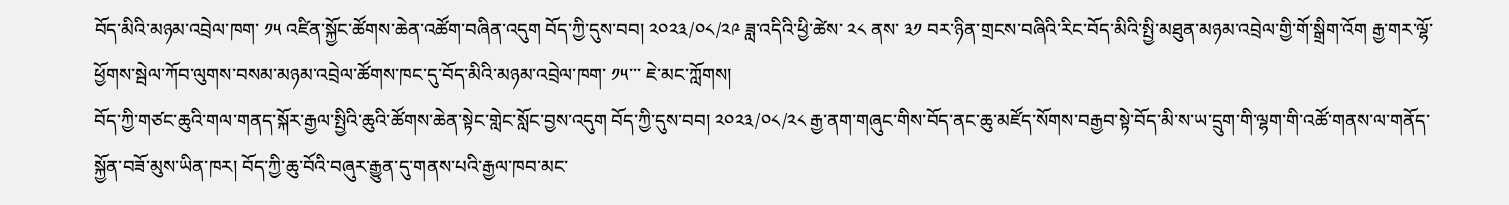བོད་མིའི་མཉམ་འབྲེལ་ཁག་ ༡༥ འཛིན་སྐྱོང་ཚོགས་ཆེན་འཚོག་བཞིན་འདུག བོད་ཀྱི་དུས་བབ། ༢༠༢༣/༠༨/༢༩ ཟླ་འདིའི་ཕྱི་ཚེས་ ༢༨ ནས་ ༣༡ བར་ཉིན་གྲངས་བཞིའི་རིང་བོད་མིའི་སྤྱི་མཐུན་མཉམ་འབྲེལ་གྱི་གོ་སྒྲིག་འོག རྒྱ་གར་ལྷོ་ཕྱོགས་སྦེལ་ཀོབ་ལུགས་བསམ་མཉམ་འབྲེལ་ཚོགས་ཁང་དུ་བོད་མིའི་མཉམ་འབྲེལ་ཁག་ ༡༥་་་ ཇེ་མང་ཀློགས།
བོད་ཀྱི་གཙང་ཆུའི་གལ་གནད་སྐོར་རྒྱལ་སྤྱིའི་ཆུའི་ཚོགས་ཆེན་སྟེང་གླེང་སློང་བྱས་འདུག བོད་ཀྱི་དུས་བབ། ༢༠༢༣/༠༨/༢༨ རྒྱ་ནག་གཞུང་གིས་བོད་ནང་ཆུ་མཛོད་སོགས་བརྒྱབ་སྟེ་བོད་མི་ས་ཡ་དྲུག་གི་ལྷག་གི་འཚོ་གནས་ལ་གནོད་སྐྱོན་བཟོ་མུས་ཡིན་ཁར། བོད་ཀྱི་ཆུ་བོའི་བཞུར་རྒྱུན་དུ་གནས་པའི་རྒྱལ་ཁབ་མང་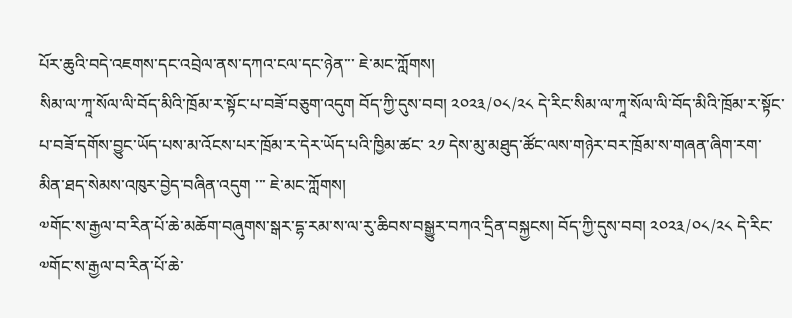པོར་ཆུའི་བདེ་འཇགས་དང་འབྲེལ་ནས་དཀའ་ངལ་དང་ཉེན་་་ ཇེ་མང་ཀློགས།
སིམ་ལ་ཀཱ་སོལ་ལི་བོད་མིའི་ཁྲོམ་ར་སྟོང་པ་བཟོ་བཅུག་འདུག བོད་ཀྱི་དུས་བབ། ༢༠༢༣/༠༨/༢༨ དེ་རིང་སིམ་ལ་ཀཱ་སོལ་ལི་བོད་མིའི་ཁྲོམ་ར་སྟོང་པ་བཟོ་དགོས་བྱུང་ཡོད་པས་མ་འོངས་པར་ཁྲོམ་ར་དེར་ཡོད་པའི་ཁྱིམ་ཚང་ ༢༡ དེས་མུ་མཐུད་ཚོང་ལས་གཉེར་བར་ཁྲོམ་ས་གཞན་ཞིག་རག་མིན་ཐད་སེམས་འཁུར་བྱེད་བཞིན་འདུག ་་་ ཇེ་མང་ཀློགས།
༧གོང་ས་རྒྱལ་བ་རིན་པོ་ཆེ་མཆོག་བཞུགས་སྒར་དྷ་རམ་ས་ལ་རུ་ཆིབས་བསྒྱུར་བཀའ་དྲིན་བསྐྱངས། བོད་ཀྱི་དུས་བབ། ༢༠༢༣/༠༨/༢༨ དེ་རིང་༧གོང་ས་རྒྱལ་བ་རིན་པོ་ཆེ་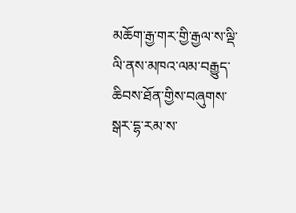མཆོག་རྒྱ་གར་གྱི་རྒྱལ་ས་ལྡི་ལི་ནས་མཁའ་ལམ་བརྒྱུད་ཆིབས་ཐོན་གྱིས་བཞུགས་སྒར་དྷ་རམ་ས་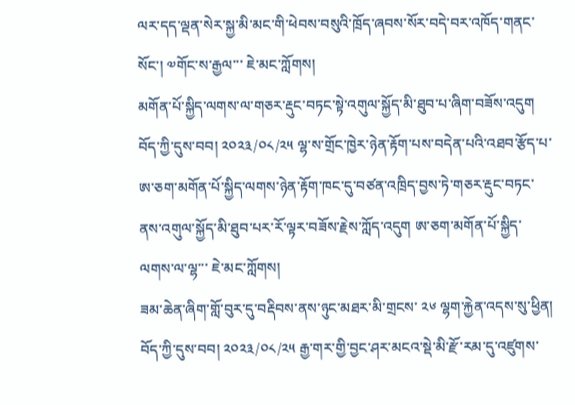ལར་དད་ལྡན་སེར་སྐྱ་མི་མང་གི་ཕེབས་བསུའི་ཁྲོད་ཞབས་སོར་བདེ་བར་འཁོད་གནང་སོང་། ༧གོང་ས་རྒྱལ་་་ ཇེ་མང་ཀློགས།
མགོན་པོ་སྐྱིད་ལགས་ལ་གཅར་རྡུང་བཏང་སྟེ་འགུལ་སྐྱོད་མི་ཐུབ་པ་ཞིག་བཟོས་འདུག བོད་ཀྱི་དུས་བབ། ༢༠༢༣/༠༨/༢༥ ལྷ་ས་གྲོང་ཁྱེར་ཉེན་རྟོག་པས་བདེན་པའི་འཐབ་རྩོད་པ་ཨ་ཅག་མགོན་པོ་སྐྱིད་ལགས་ཉེན་རྟོག་ཁང་དུ་བཙན་འཁྲིད་བྱས་ཏེ་གཅར་རྡུང་བཏང་ནས་འགུལ་སྐྱོད་མི་ཐུབ་པར་རོ་ལྟར་བཟོས་རྗེས་ཀློད་འདུག ཨ་ཅག་མགོན་པོ་སྐྱིད་ལགས་ལ་ལྷ་་་ ཇེ་མང་ཀློགས།
ཟམ་ཆེན་ཞིག་གློ་བུར་དུ་བརྡིབས་ནས་ཉུང་མཐར་མི་གྲངས་ ༢༦ ལྷག་རྐྱེན་འདས་སུ་ཕྱིན། བོད་ཀྱི་དུས་བབ། ༢༠༢༣/༠༨/༢༥ རྒྱ་གར་གྱི་བྱང་ཤར་མངའ་སྡེ་མི་རྫོ་རམ་དུ་འཛུགས་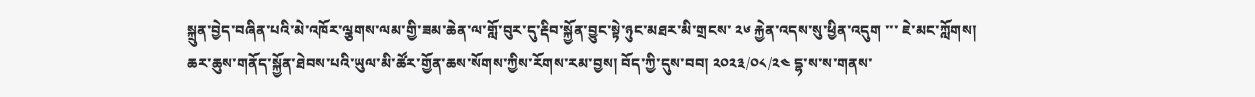སྐྲུན་བྱེད་བཞིན་པའི་མེ་འཁོར་ལྕགས་ལམ་གྱི་ཟམ་ཆེན་ལ་གློ་བུར་དུ་རྡིབ་སྐྱོན་བྱུང་སྟེ་ཉུང་མཐར་མི་གྲངས་ ༢༦ རྐྱེན་འདས་སུ་ཕྱིན་འདུག ་་་ ཇེ་མང་ཀློགས།
ཆར་ཆུས་གནོད་སྐྱོན་ཐེབས་པའི་ཡུལ་མི་ཚོར་གྱོན་ཆས་སོགས་ཀྱིས་རོགས་རམ་བྱས། བོད་ཀྱི་དུས་བབ། ༢༠༢༣/༠༨/༢༤ དྷ་ས་ས་གནས་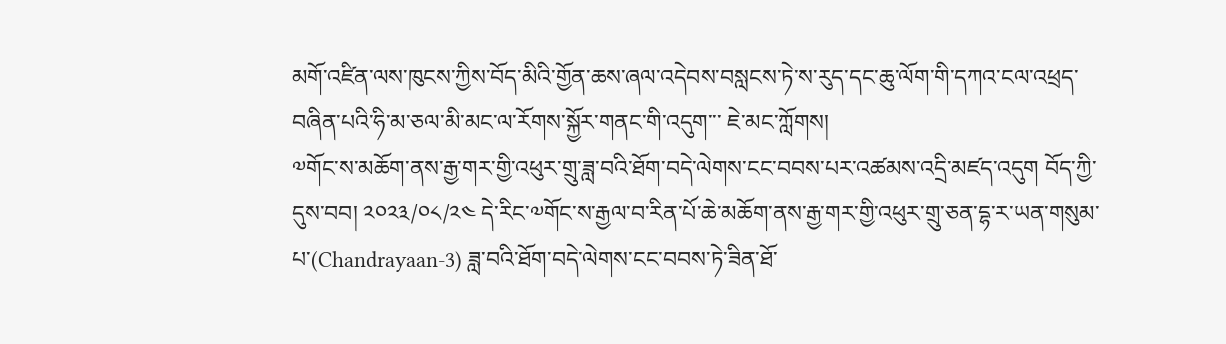མགོ་འཛིན་ལས་ཁུངས་ཀྱིས་བོད་མིའི་གྱོན་ཆས་ཞལ་འདེབས་བསླངས་ཏེ་ས་རུད་དང་ཆུ་ལོག་གི་དཀའ་ངལ་འཕྲད་བཞིན་པའི་ཧི་མ་ཅལ་མི་མང་ལ་རོགས་སྐྱོར་གནང་གི་འདུག་་་ ཇེ་མང་ཀློགས།
༧གོང་ས་མཆོག་ནས་རྒྱ་གར་གྱི་འཕུར་གྲུ་ཟླ་བའི་ཐོག་བདེ་ལེགས་ངང་བབས་པར་འཚམས་འདྲི་མཛད་འདུག བོད་ཀྱི་དུས་བབ། ༢༠༢༣/༠༨/༢༤ དེ་རིང་༧གོང་ས་རྒྱལ་བ་རིན་པོ་ཆེ་མཆོག་ནས་རྒྱ་གར་གྱི་འཕུར་གྲུ་ཅན་དྷ་ར་ཡན་གསུམ་པ་(Chandrayaan-3) ཟླ་བའི་ཐོག་བདེ་ལེགས་ངང་བབས་ཏེ་ཟིན་ཐོ་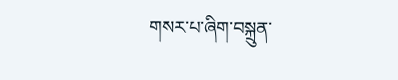གསར་པ་ཞིག་བསྐྲུན་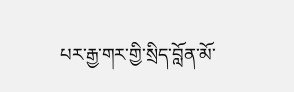པར་རྒྱ་གར་གྱི་སྲིད་བློན་མོ་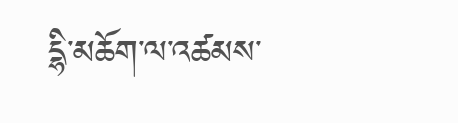དྷི་མཆོག་ལ་འཚམས་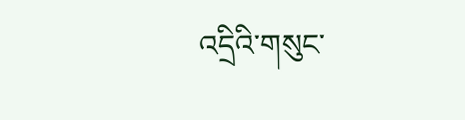འདྲིའི་གསུང་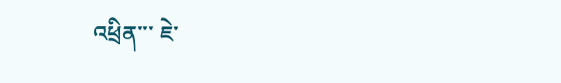འཕྲིན་་་ ཇེ་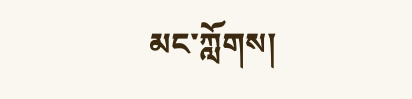མང་ཀློགས།